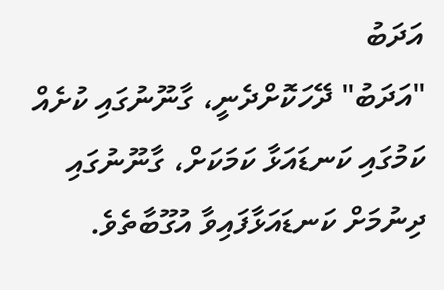އަދަބު
"އަދަބު" ދޭހަކޮށްދެނީ، ގާނޫނުގައި ކުށެއް ކަމުގައި ކަނޑައަޅާ ކަމަކަށް، ގާނޫނުގައި ދިނުމަށް ކަނޑައަޅާފައިވާ އުގޫބާތެވެ.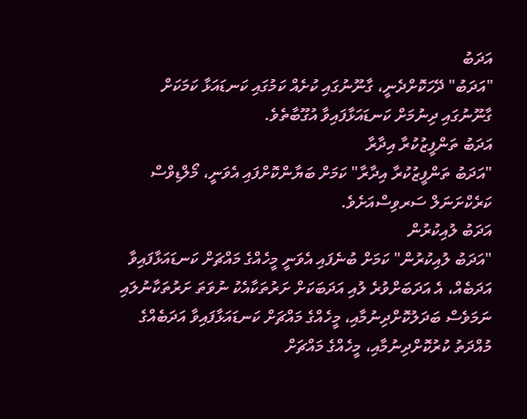އަދަބު
"އަދަބު" ދޭހަކޮށްދެނީ، ގާނޫނުގައި ކުށެއް ކަމުގައި ކަނޑައަޅާ ކަމަކަށް ގާނޫނުގައި ދިނުމަށް ކަނޑައަޅާފައިވާ އުގޫބާތެވެ.
އަދަބު ތަންފީޒުކުރާ އިދާރާ
"އަދަބު ތަންފީޒުކުރާ އިދާރާ" ކަމަށް ބަޔާންކޮށްފައި އެވަނީ، މޯލްޑިވްސް ކަރެކްށަނަލް ސަރވިސްއަށެވެ.
އަދަބު ލުއިކުރުން
"އަދަބު ލުއިކުރުން" ކަމަށް ބުނެފައި އެވަނީ މީހެއްގެ މައްޗަށް ކަނޑައަޅާފައިވާ އަދަބެއް، އެ އަދަބަށްވުރެ ލުއި އަދަބަކަށް ށަރުތަކާއެކު ނުވަތަ ށަރުތަކާނުލައި ނަމަވެސް ބަދަލުކޮށްދިނުމާއި، މީހެއްގެ މައްޗަށް ކަނޑައަޅާފައިވާ އަދަބެއްގެ މުއްދަތު ކުރުކޮށްދިނުމާއި، މީހެއްގެ މައްޗަށް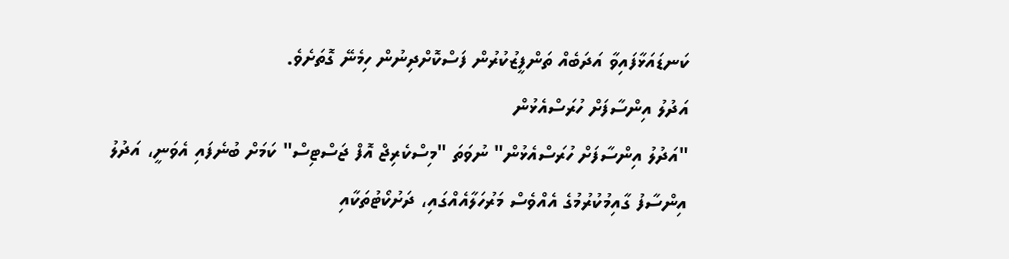ކަނޑައަޅާފައިވާ އަދަބެއް ތަންފީޒުކުރުން ފަސްކޮށްދިނުން ހިމެނޭ ގޮތަށެވެ.
އަދުލު އިންސާފަށް ހުރަސްއެޅުން
"އަދުލު އިންސާފަށް ހުރަސްއެޅުން" ނުވަތަ "މިސްކެރިޖް އޮފް ޖަސްޓިސް" ކަމަށް ބުނެފައި އެވަނީ، އަދުލު އިންސާފު ގާއިމުކުރުމުގެ އެއްވެސް މަރުހަލާއެއްގައި، ދަށުކޯޓުތަކާއި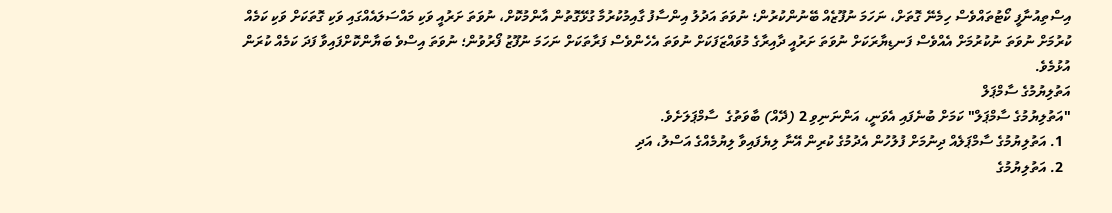އިސްތިއުނާފީ ކޯޓުތައްވެސް ހިމެނޭ ގޮތަށް، ނަހަމަ ނުފޫޒެއް ބޭނުންކުރުން؛ ނުވަތަ އަދުލު އިންސާފު ގާއިމުކުރުމާ ގުޅޭގޮތުން އާންމުކޮށް، ނުވަތަ ށަރުއީ ވަކި މައްސަލައެއްގައި ވަކި ގޮތަކަށް ވަކި ކަމެއް ކުރުމަށް ނުވަތަ ނުކުރުމަށް އެއްވެސް ފަނޑިޔާރަކަށް ނުވަތަ ށަރުއީ ދާއިރާގެ މުވައްޒަފަކަށް ނުވަތަ އެހެންވެސް ފަރާތަކަށް ނަހަމަ ނުފޫޒު ފޯރުވުން؛ ނުވަތަ އިސްވެ ބަޔާންކޮށްފައިވާ ފަދަ ކަމެއް ކުރަން އުޅުމެވެ.
އަތުލިޔުމުގެ ސާމްޕަލް
"އަތުލިޔުމުގެ ސާމްޕަލް" ކަމަށް ބުނެފައި އެވަނީ، އަންނަނިވި 2 (ދޭއް) ބާވަތުގެ  ސާމްޕަލަށެވެ.
  1. އަތުލިޔުމުގެ ސާމްޕަލެއް ދިނުމަށް ފުލުހުން އެދުމުގެ ކުރިން އޭނާ ލިޔެފައިވާ ލިޔުމެއްގެ އަސްލު، އަދި
  2. އަތުލިޔުމުގެ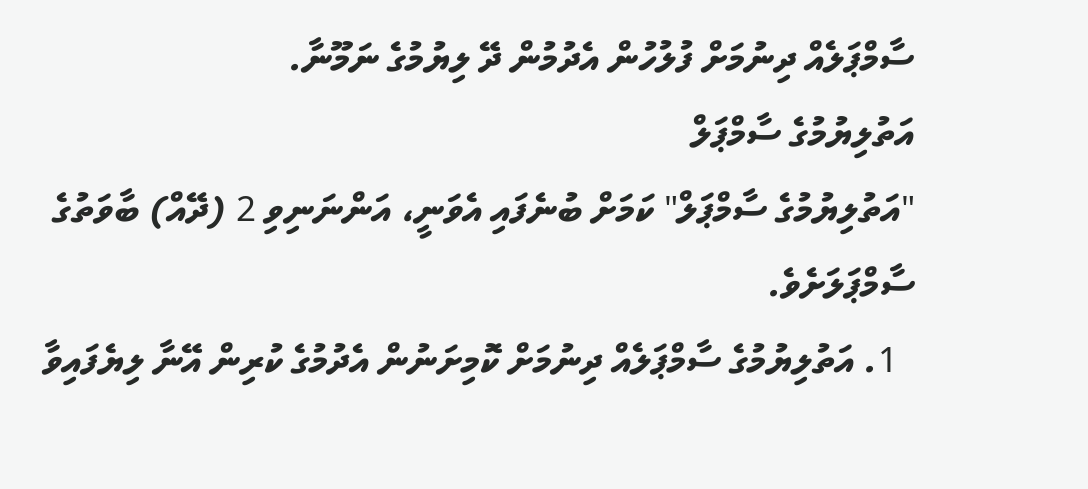ސާމްޕަލެއް ދިނުމަށް ފުލުހުން އެދުމުން ދޭ ލިޔުމުގެ ނަމޫނާ.
އަތުލިޔުމުގެ ސާމްޕަލް
"އަތުލިޔުމުގެ ސާމްޕަލް" ކަމަށް ބުނެފައި އެވަނީ، އަންނަނިވި 2 (ދޭއް) ބާވަތުގެ ސާމްޕަލަށެވެ.
  1. އަތުލިޔުމުގެ ސާމްޕަލެއް ދިނުމަށް ކޮމިށަނުން އެދުމުގެ ކުރިން އޭނާ ލިޔެފައިވާ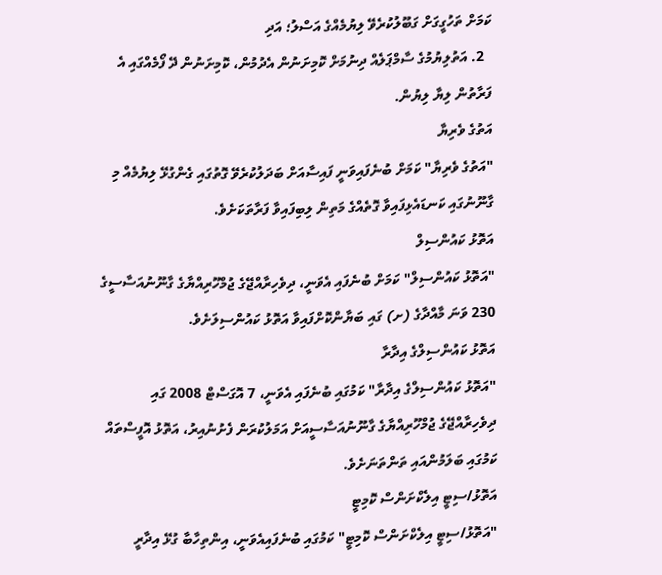ކަމަށް ތަހުގީގަށް ގަބޫލުކުރެވޭ ލިޔުމެއްގެ އަސްލު؛ އަދި
  2. އަތުލިޔުމުގެ ސާމްޕަލެއް ދިނުމަށް ކޮމިށަނުން އެދުމުން، ކޮމިށަނުން ދޭ ފޯމެއްގައި އެ ފަރާތުން ލިޔާ ލިޔުން.
އަތުގެ ވެރިޔާ
"އަތުގެ ވެރިޔާ" ކަމަށް ބުނެފައިވަނީ ފައިސާއަށް ބަދަލުކުރެވޭ ގޮތުގައި ގެންގުޅޭ ލިޔުމެއް މި ގާނޫނުގައި ކަނޑައެޅިފައިވާ ގޮތެއްގެ މަތިން ލިބިފައިވާ ފަރާތަކަށެވެ.
އަތޮޅު ކައުންސިލް
"އަތޮޅު ކައުންސިލް" ކަމަށް ބުނެފައި އެވަނީ، ދިވެހިރާއްޖޭގެ ޖުމްހޫރިއްޔާގެ ގާނޫނުއަސާސީގެ 230 ވަނަ މާއްދާގެ (ށ) ގައި ބަޔާންކޮށްފައިވާ އަތޮޅު ކައުންސިލަށެވެ.
އަތޮޅު ކައުންސިލްގެ އިދާރާ
"އަތޮޅު ކައުންސިލްގެ އިދާރާ" ކަމުގައި ބުނެފައި އެވަނީ، 7 އޮގަސްޓް 2008 ގައި ދިވެހިރާއްޖޭގެ ޖުމްހޫރިއްޔާގެ ގާނޫނުއަސާސީއަށް އަމަލުކުރަން ފެށުނުއިރު، އަތޮޅު އޮފީސްތައް ކަމުގައި ބަލަމުންއައި ތަންތަނަށެވެ.
އަތޮޅު/ސިޓީ އިލެކްށަންސް ކޮމިޓީ
"އަތޮޅު/ސިޓީ އިލެކްށަންސް ކޮމިޓީ" ކަމުގައި ބުނެފައިއެވަނީ، އިންތިހާބާ ގުޅޭ އިދާރީ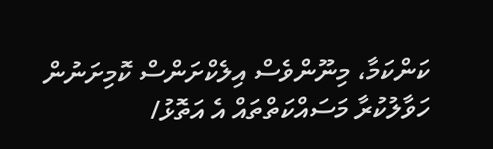ކަންކަމާ، މިނޫންވެސް އިލެކްށަންސް ކޮމިށަނުން ހަވާލުކުރާ މަސައްކަތްތައް އެ އަތޮޅު/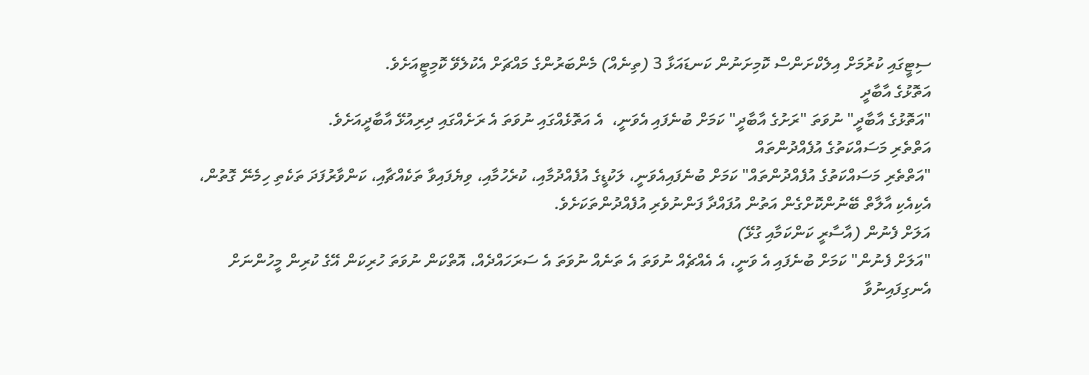ސިޓީގައި ކުރުމަށް އިލެކްށަންސް ކޮމިށަނުން ކަނޑައަޅާ 3 (ތިނެއް) މެންބަރުންގެ މައްޗަށް އެކުލެވޭ ކޮމިޓީއަށެވެ.
އަތޮޅުގެ އާބާދީ
"އަތޮޅުގެ އާބާދީ" ނުވަތަ "ރަށުގެ އާބާދީ" ކަމަށް ބުނެފައި އެވަނީ،  އެ އަތޮޅެއްގައި ނުވަތަ އެ ރަށެއްގައި ދިރިއުޅޭ އާބާދީއަށެވެ.
އަތްތެރި މަސައްކަތުގެ އުފެއްދުންތައް
"އަތްތެރި މަސައްކަތުގެ އުފެއްދުންތައް" ކަމަށް ބުނެފައިއެވަނީ، ލަކުޑީގެ އުފެއްދުމާއި، ކުރެހުމާއި، ވިޔެފައިވާ ތަކެއްޗާއި، ކަންވާރުފަދަ ތަކެތި ހިމެނޭ ގޮތުން، އެކިއެކި އާލާތް ބޭނުންކޮށްގެން އަތުން އުފައްދާ ފަންނުވެރި އުފެއްދުންތަކަށެވެ.
އަލަށް ފެނުން (އާސާރީ ކަންކަމާއި ގުޅޭ)
"އަލަށް ފެނުން" ކަމަށް ބުނެފައި އެ ވަނީ، އެ އެއްޗެއް ނުވަތަ އެ ތަނެއް ނުވަތަ އެ ސަރަހައްދެއް، އޮތްކަން ނުވަތަ ހުރިކަން އޭގެ ކުރިން މީހުންނަށް އެނގިފައިނުވާ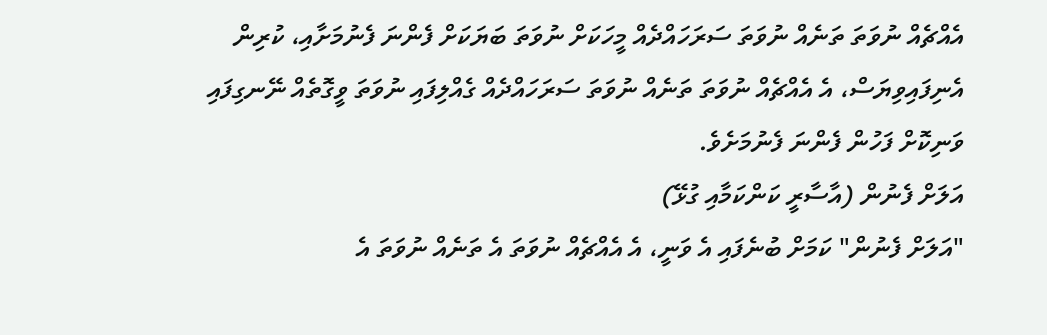އެއްޗެއް ނުވަތަ ތަނެއް ނުވަތަ ސަރަހައްދެއް މީހަކަށް ނުވަތަ ބަޔަކަށް ފެންނަ ފެނުމަށާއި، ކުރިން އެނިފައިވިޔަސް، އެ އެއްޗެއް ނުވަތަ ތަނެއް ނުވަތަ ސަރަހައްދެއް ގެއްލިފައި ނުވަތަ ވީގޮތެއް ނޭނގިފައި ވަނިކޮށް ފަހުން ފެންނަ ފެނުމަށެވެ.
އަލަށް ފެނުން (އާސާރީ ކަންކަމާއި ގުޅޭ)
"އަލަށް ފެނުން" ކަމަށް ބުނެފައި އެ ވަނީ، އެ އެއްޗެއް ނުވަތަ އެ ތަނެއް ނުވަތަ އެ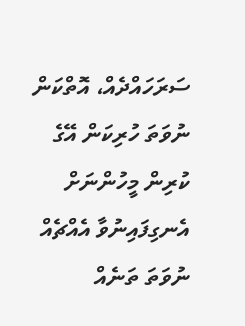ސަރަހައްދެއް، އޮތްކަން ނުވަތަ ހުރިކަން އޭގެ ކުރިން މީހުންނަށް އެނގިފައިނުވާ އެއްޗެއް ނުވަތަ ތަނެއް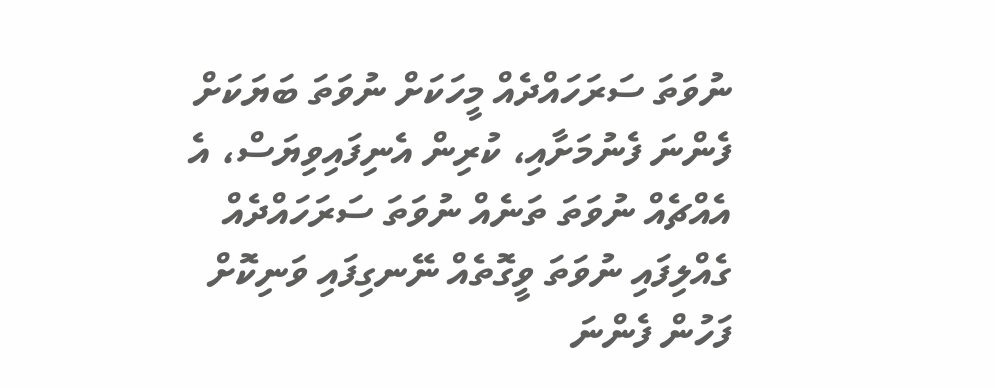ނުވަތަ ސަރަހައްދެއް މީހަކަށް ނުވަތަ ބަޔަކަށް ފެންނަ ފެނުމަށާއި، ކުރިން އެނިފައިވިޔަސް، އެ އެއްޗެއް ނުވަތަ ތަނެއް ނުވަތަ ސަރަހައްދެއް ގެއްލިފައި ނުވަތަ ވީގޮތެއް ނޭނގިފައި ވަނިކޮށް ފަހުން ފެންނަ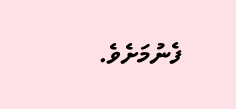ފެނުމަށެވެ.